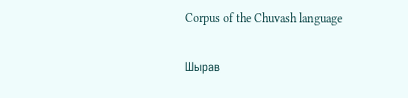Corpus of the Chuvash language

Шырав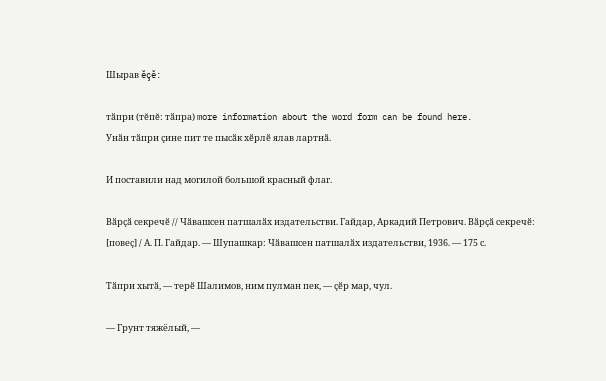Шырав ĕçĕ:

тӑпри (тĕпĕ: тӑпра) more information about the word form can be found here.
Унӑн тӑпри ҫине пит те пысӑк хӗрлӗ ялав лартнӑ.

И поставили над могилой большой красный флаг.

Вӑрҫӑ секречӗ // Чӑвашсен патшалӑх издательстви. Гайдар, Аркадий Петрович. Вӑрҫӑ секречӗ: [повеҫ] / А. П. Гайдар. — Шупашкар: Чӑвашсен патшалӑх издательстви, 1936. — 175 с.

Тӑпри хытӑ, — терӗ Шалимов, ним пулман пек, — ҫӗр мар, чул.

— Грунт тяжёлый, —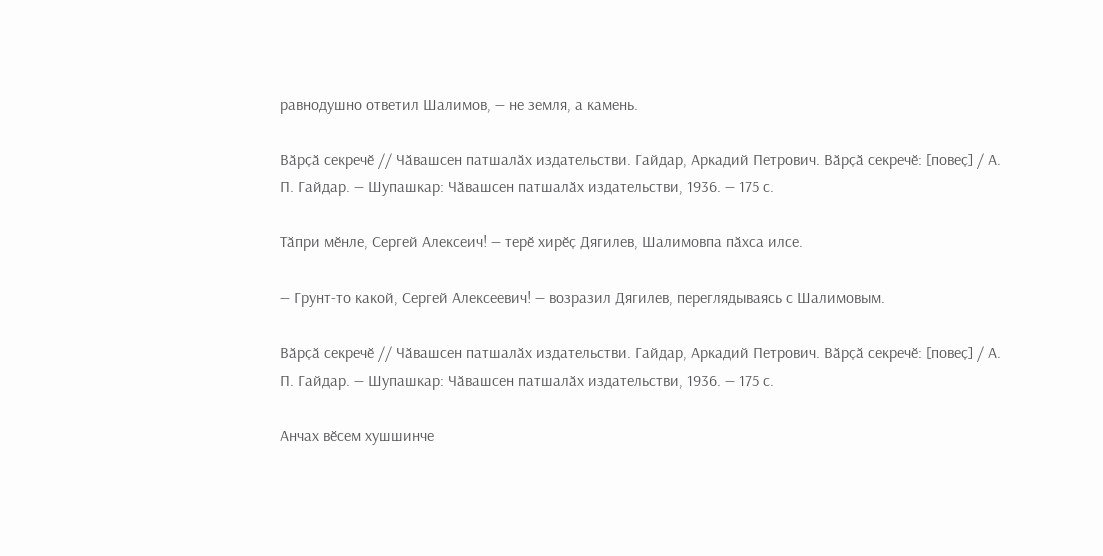равнодушно ответил Шалимов, — не земля, а камень.

Вӑрҫӑ секречӗ // Чӑвашсен патшалӑх издательстви. Гайдар, Аркадий Петрович. Вӑрҫӑ секречӗ: [повеҫ] / А. П. Гайдар. — Шупашкар: Чӑвашсен патшалӑх издательстви, 1936. — 175 с.

Тӑпри мӗнле, Сергей Алексеич! — терӗ хирӗҫ Дягилев, Шалимовпа пӑхса илсе.

— Грунт-то какой, Сергей Алексеевич! — возразил Дягилев, переглядываясь с Шалимовым.

Вӑрҫӑ секречӗ // Чӑвашсен патшалӑх издательстви. Гайдар, Аркадий Петрович. Вӑрҫӑ секречӗ: [повеҫ] / А. П. Гайдар. — Шупашкар: Чӑвашсен патшалӑх издательстви, 1936. — 175 с.

Анчах вӗсем хушшинче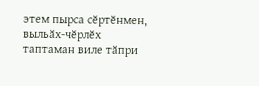этем пырса сӗртӗнмен, выльӑх-чӗрлӗх таптаман виле тӑпри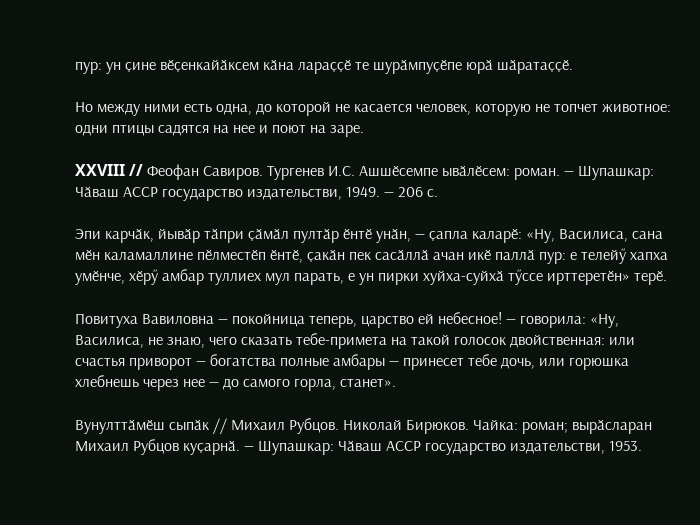пур: ун ҫине вӗҫенкайӑксем кӑна лараҫҫӗ те шурӑмпуҫӗпе юрӑ шӑратаҫҫӗ.

Но между ними есть одна, до которой не касается человек, которую не топчет животное: одни птицы садятся на нее и поют на заре.

XXVIII // Феофан Савиров. Тургенев И.С. Ашшӗсемпе ывӑлӗсем: роман. — Шупашкар: Чӑваш АССР государство издательстви, 1949. — 206 с.

Эпи карчӑк, йывӑр тӑпри ҫӑмӑл пултӑр ӗнтӗ унӑн, — ҫапла каларӗ: «Ну, Василиса, сана мӗн каламаллине пӗлместӗп ӗнтӗ, ҫакӑн пек сасӑллӑ ачан икӗ паллӑ пур: е телейӳ хапха умӗнче, хӗрӳ амбар туллиех мул парать, е ун пирки хуйха-суйхӑ тӳссе ирттеретӗн» терӗ.

Повитуха Вавиловна — покойница теперь, царство ей небесное! — говорила: «Ну, Василиса, не знаю, чего сказать тебе-примета на такой голосок двойственная: или счастья приворот — богатства полные амбары — принесет тебе дочь, или горюшка хлебнешь через нее — до самого горла, станет».

Вунулттӑмӗш сыпӑк // Михаил Рубцов. Николай Бирюков. Чайка: роман; вырӑсларан Михаил Рубцов куҫарнӑ. — Шупашкар: Чӑваш АССР государство издательстви, 1953.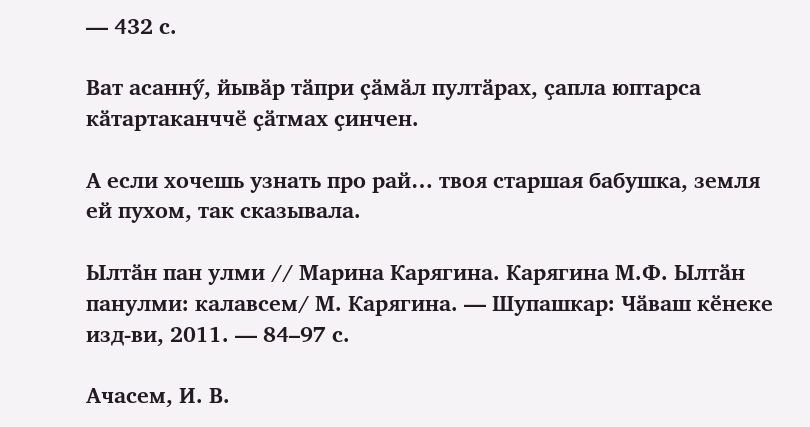— 432 с.

Ват асаннӳ, йывӑр тӑпри ҫӑмӑл пултӑрах, ҫапла юптарса кӑтартаканччӗ ҫӑтмах ҫинчен.

А если хочешь узнать про рай… твоя старшая бабушка, земля ей пухом, так сказывала.

Ылтӑн пан улми // Марина Карягина. Карягина М.Ф. Ылтӑн панулми: калавсем/ М. Карягина. — Шупашкар: Чӑваш кӗнеке изд-ви, 2011. — 84–97 с.

Ачасем, И. В.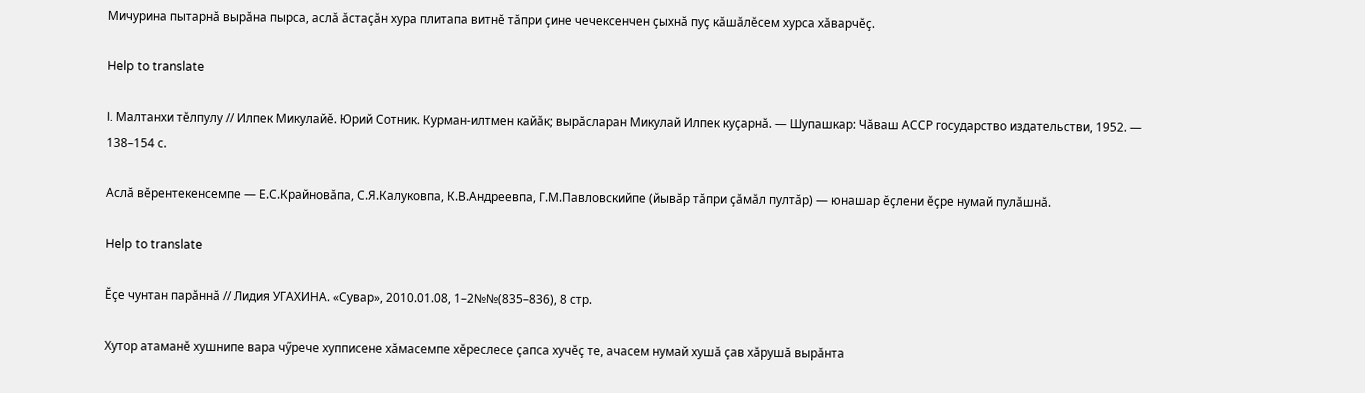Мичурина пытарнӑ вырӑна пырса, аслӑ ӑстаҫӑн хура плитапа витнӗ тӑпри ҫине чечексенчен ҫыхнӑ пуҫ кӑшӑлӗсем хурса хӑварчӗҫ.

Help to translate

I. Малтанхи тӗлпулу // Илпек Микулайӗ. Юрий Сотник. Курман-илтмен кайӑк; вырӑсларан Микулай Илпек куҫарнӑ. — Шупашкар: Чӑваш АССР государство издательстви, 1952. — 138–154 с.

Аслӑ вӗрентекенсемпе — Е.С.Крайновӑпа, С.Я.Калуковпа, К.В.Андреевпа, Г.М.Павловскийпе (йывӑр тӑпри ҫӑмӑл пултӑр) — юнашар ӗҫлени ӗҫре нумай пулӑшнӑ.

Help to translate

Ӗҫе чунтан парӑннӑ // Лидия УГАХИНА. «Сувар», 2010.01.08, 1–2№№(835–836), 8 стр.

Хутор атаманӗ хушнипе вара чӳрече хупписене хӑмасемпе хӗреслесе ҫапса хучӗҫ те, ачасем нумай хушӑ ҫав хӑрушӑ вырӑнта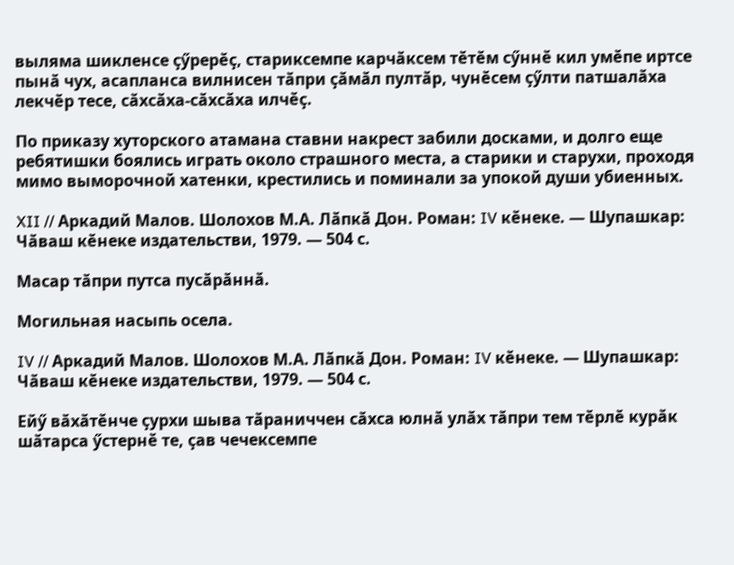выляма шикленсе ҫӳрерӗҫ, стариксемпе карчӑксем тӗтӗм сӳннӗ кил умӗпе иртсе пынӑ чух, асапланса вилнисен тӑпри ҫӑмӑл пултӑр, чунӗсем ҫӳлти патшалӑха лекчӗр тесе, сӑхсӑха-сӑхсӑха илчӗҫ.

По приказу хуторского атамана ставни накрест забили досками, и долго еще ребятишки боялись играть около страшного места, а старики и старухи, проходя мимо выморочной хатенки, крестились и поминали за упокой души убиенных.

XII // Аркадий Малов. Шолохов М.А. Лӑпкӑ Дон. Роман: IV кӗнеке. — Шупашкар: Чӑваш кӗнеке издательстви, 1979. — 504 с.

Масар тӑпри путса пусӑрӑннӑ.

Могильная насыпь осела.

IV // Аркадий Малов. Шолохов М.А. Лӑпкӑ Дон. Роман: IV кӗнеке. — Шупашкар: Чӑваш кӗнеке издательстви, 1979. — 504 с.

Ейӳ вӑхӑтӗнче ҫурхи шыва тӑраниччен сӑхса юлнӑ улӑх тӑпри тем тӗрлӗ курӑк шӑтарса ӳстернӗ те, ҫав чечексемпе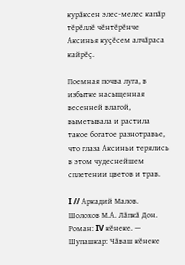курӑксен элес-мелес капӑр тӗрӗллӗ чӗнтӗрӗнче Аксинья куҫӗсем алчӑраса кайрӗҫ.

Поемная почва луга, в избытке насыщенная весенней влагой, выметывала и растила такое богатое разнотравье, что глаза Аксиньи терялись в этом чудеснейшем сплетении цветов и трав.

I // Аркадий Малов. Шолохов М.А. Лӑпкӑ Дон. Роман: IV кӗнеке. — Шупашкар: Чӑваш кӗнеке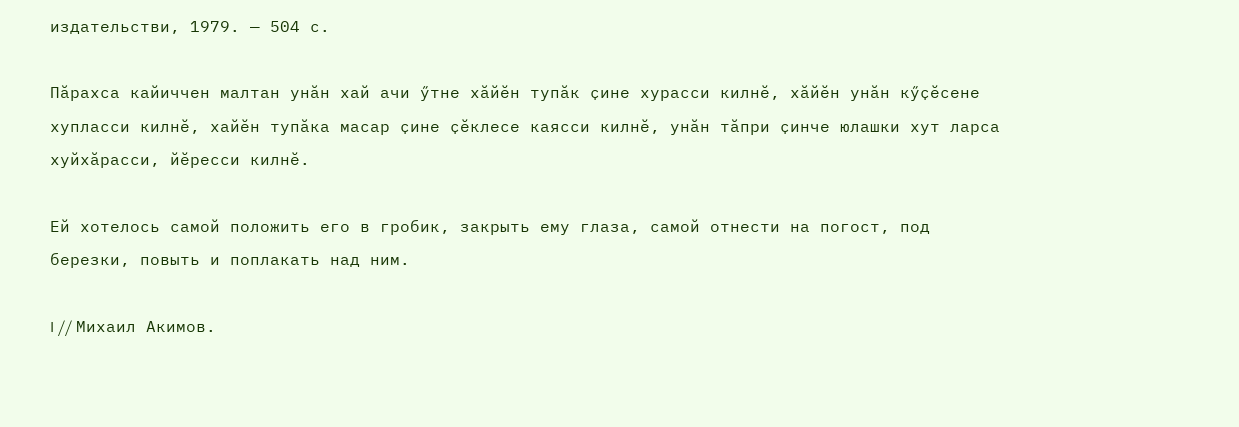издательстви, 1979. — 504 с.

Пӑрахса кайиччен малтан унӑн хай ачи ӳтне хӑйӗн тупӑк ҫине хурасси килнӗ, хӑйӗн унӑн кӳҫӗсене хупласси килнӗ, хайӗн тупӑка масар ҫине ҫӗклесе каясси килнӗ, унӑн тӑпри ҫинче юлашки хут ларса хуйхӑрасси, йӗресси килнӗ.

Ей хотелось самой положить его в гробик, закрыть ему глаза, самой отнести на погост, под березки, повыть и поплакать над ним.

I // Михаил Акимов.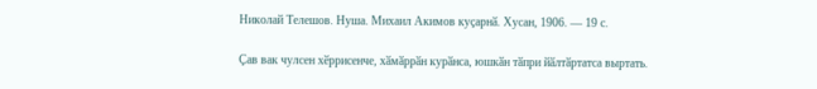Николай Телешов. Нуша. Михаил Акимов куҫарнӑ. Хусан, 1906. — 19 с.

Ҫав вак чулсен хӗррисенче, хӑмӑррӑн курӑнса, юшкӑн тӑпри йӑлтӑртатса выртать.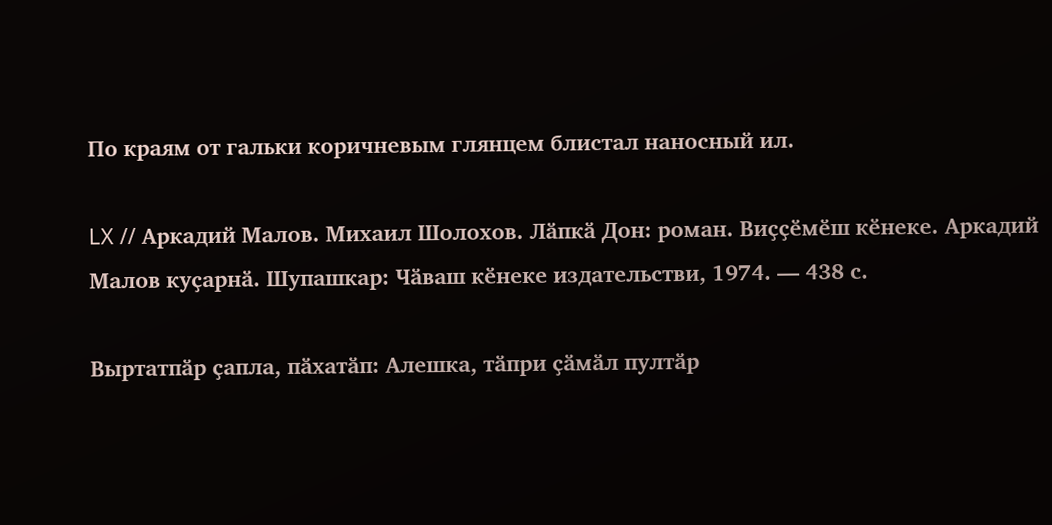По краям от гальки коричневым глянцем блистал наносный ил.

LX // Аркадий Малов. Михаил Шолохов. Лӑпкӑ Дон: роман. Виҫҫӗмӗш кӗнеке. Аркадий Малов куҫарнӑ. Шупашкар: Чӑваш кӗнеке издательстви, 1974. — 438 с.

Выртатпӑр ҫапла, пӑхатӑп: Алешка, тӑпри ҫӑмӑл пултӑр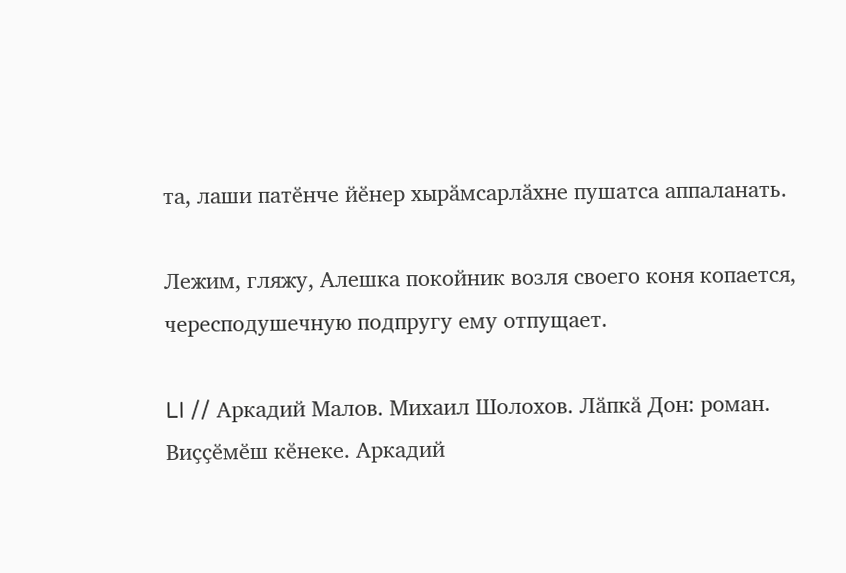та, лаши патӗнче йӗнер хырӑмсарлӑхне пушатса аппаланать.

Лежим, гляжу, Алешка покойник возля своего коня копается, чересподушечную подпругу ему отпущает.

LI // Аркадий Малов. Михаил Шолохов. Лӑпкӑ Дон: роман. Виҫҫӗмӗш кӗнеке. Аркадий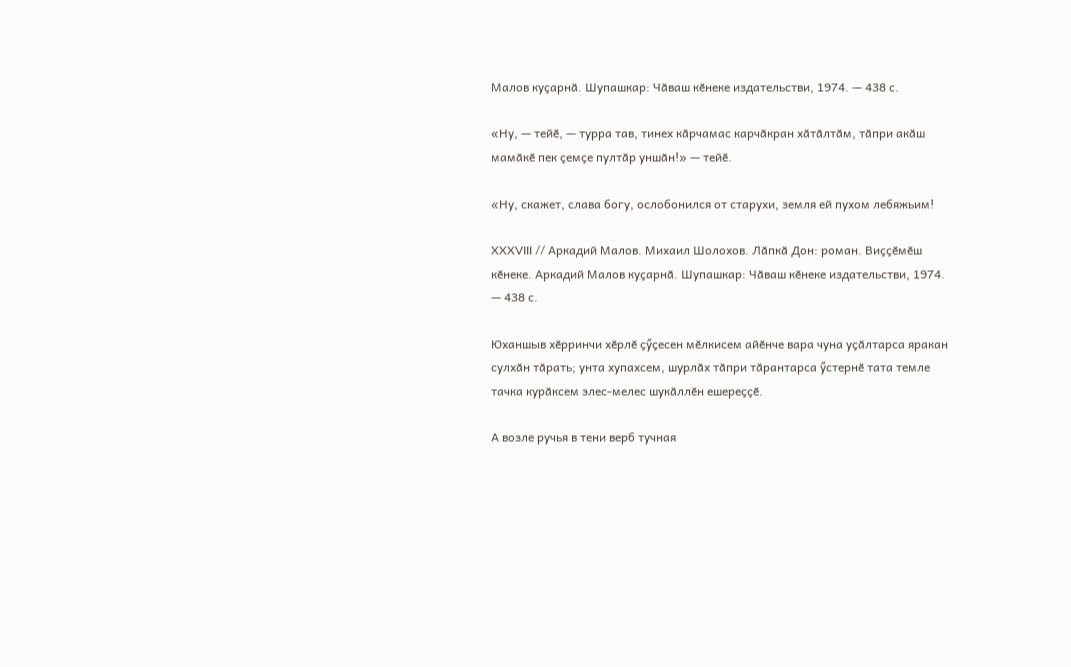Малов куҫарнӑ. Шупашкар: Чӑваш кӗнеке издательстви, 1974. — 438 с.

«Ну, — тейӗ, — турра тав, тинех кӑрчамас карчӑкран хӑтӑлтӑм, тӑпри акӑш мамӑкӗ пек ҫемҫе пултӑр уншӑн!» — тейӗ.

«Ну, скажет, слава богу, ослобонился от старухи, земля ей пухом лебяжьим!

XXXVIII // Аркадий Малов. Михаил Шолохов. Лӑпкӑ Дон: роман. Виҫҫӗмӗш кӗнеке. Аркадий Малов куҫарнӑ. Шупашкар: Чӑваш кӗнеке издательстви, 1974. — 438 с.

Юханшыв хӗрринчи хӗрлӗ ҫӳҫесен мӗлкисем айӗнче вара чуна уҫӑлтарса яракан сулхӑн тӑрать; унта хупахсем, шурлӑх тӑпри тӑрантарса ӳстернӗ тата темле тачка курӑксем элес-мелес шукӑллӗн ешереҫҫӗ.

А возле ручья в тени верб тучная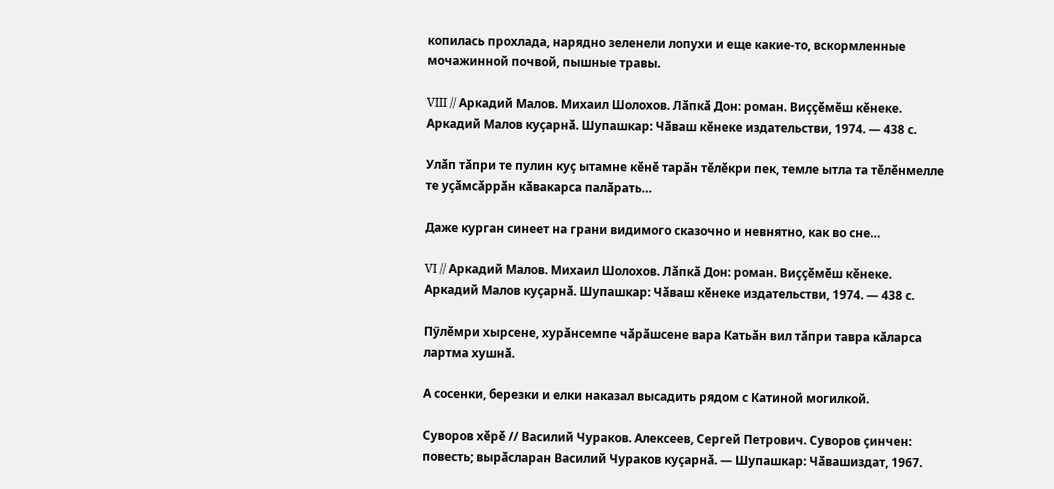копилась прохлада, нарядно зеленели лопухи и еще какие-то, вскормленные мочажинной почвой, пышные травы.

VIII // Аркадий Малов. Михаил Шолохов. Лӑпкӑ Дон: роман. Виҫҫӗмӗш кӗнеке. Аркадий Малов куҫарнӑ. Шупашкар: Чӑваш кӗнеке издательстви, 1974. — 438 с.

Улӑп тӑпри те пулин куҫ ытамне кӗнӗ тарӑн тӗлӗкри пек, темле ытла та тӗлӗнмелле те уҫӑмсӑррӑн кӑвакарса палӑрать…

Даже курган синеет на грани видимого сказочно и невнятно, как во сне…

VI // Аркадий Малов. Михаил Шолохов. Лӑпкӑ Дон: роман. Виҫҫӗмӗш кӗнеке. Аркадий Малов куҫарнӑ. Шупашкар: Чӑваш кӗнеке издательстви, 1974. — 438 с.

Пӳлӗмри хырсене, хурӑнсемпе чӑрӑшсене вара Катьӑн вил тӑпри тавра кӑларса лартма хушнӑ.

А сосенки, березки и елки наказал высадить рядом с Катиной могилкой.

Суворов хӗрӗ // Василий Чураков. Алексеев, Сергей Петрович. Суворов ҫинчен: повесть; вырӑсларан Василий Чураков куҫарнӑ. — Шупашкар: Чӑвашиздат, 1967.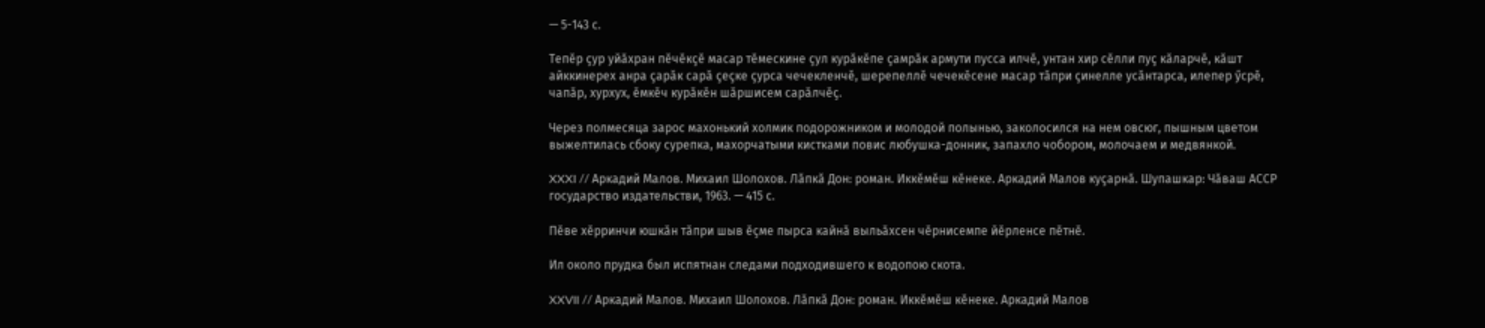— 5-143 с.

Тепӗр ҫур уйӑхран пӗчӗкҫӗ масар тӗмескине ҫул курӑкӗпе ҫамрӑк армути пусса илчӗ, унтан хир сӗлли пуҫ кӑларчӗ, кӑшт айккинерех анра ҫарӑк сарӑ ҫеҫке ҫурса чечекленчӗ, шерепеллӗ чечекӗсене масар тӑпри ҫинелле усӑнтарса, илепер ӳсрӗ, чапӑр, хурхух, ӗмкӗч курӑкӗн шӑршисем сарӑлчӗҫ.

Через полмесяца зарос махонький холмик подорожником и молодой полынью, заколосился на нем овсюг, пышным цветом выжелтилась сбоку сурепка, махорчатыми кистками повис любушка-донник, запахло чобором, молочаем и медвянкой.

XXXI // Аркадий Малов. Михаил Шолохов. Лӑпкӑ Дон: роман. Иккӗмӗш кӗнеке. Аркадий Малов куҫарнӑ. Шупашкар: Чӑваш АССР государство издательстви, 1963. — 415 с.

Пӗве хӗрринчи юшкӑн тӑпри шыв ӗҫме пырса кайнӑ выльӑхсен чӗрнисемпе йӗрленсе пӗтнӗ.

Ил около прудка был испятнан следами подходившего к водопою скота.

XXVII // Аркадий Малов. Михаил Шолохов. Лӑпкӑ Дон: роман. Иккӗмӗш кӗнеке. Аркадий Малов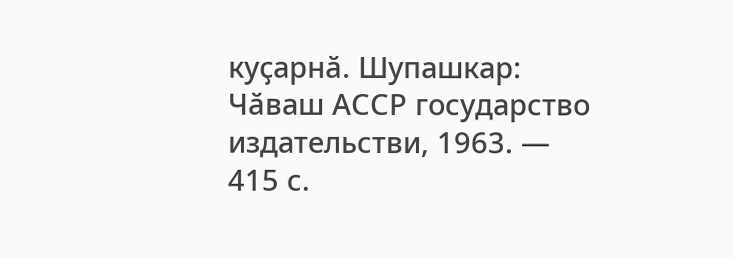куҫарнӑ. Шупашкар: Чӑваш АССР государство издательстви, 1963. — 415 с.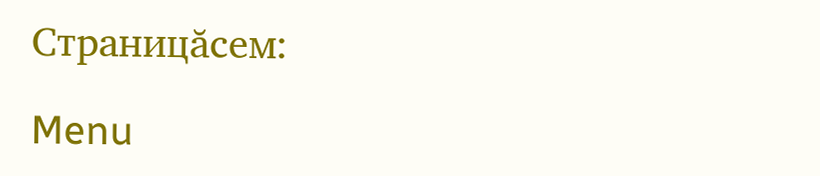Страницăсем:

Menu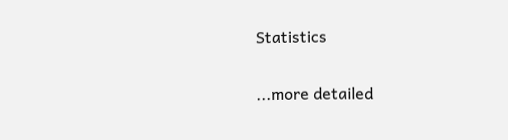Statistics

...more detailed